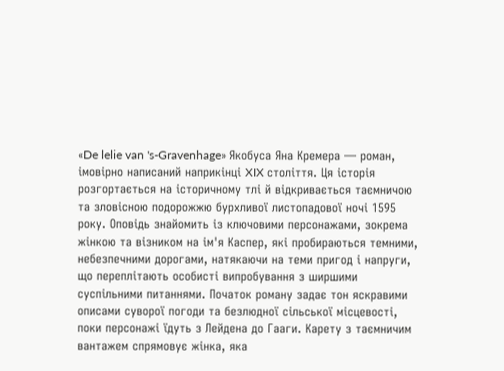«De lelie van 's-Gravenhage» Якобуса Яна Кремера — роман, імовірно написаний наприкінці XIX століття. Ця історія розгортається на історичному тлі й відкривається таємничою та зловісною подорожжю бурхливої листопадової ночі 1595 року. Оповідь знайомить із ключовими персонажами, зокрема жінкою та візником на ім'я Каспер, які пробираються темними, небезпечними дорогами, натякаючи на теми пригод і напруги, що переплітають особисті випробування з ширшими суспільними питаннями. Початок роману задає тон яскравими описами суворої погоди та безлюдної сільської місцевості, поки персонажі їдуть з Лейдена до Гааги. Карету з таємничим вантажем спрямовує жінка, яка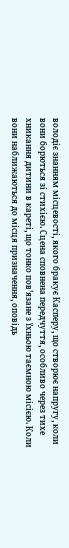володіє знанням місцевості, якого бракує Касперу, що створює напругу, коли вони борються зі стихією. Сцена сповнена передчуття, особливо через тихе хникання дитини в кареті, що тонко пов'язане з їхньою таємною місією. Коли вони наближаються до місця призначення, оповідь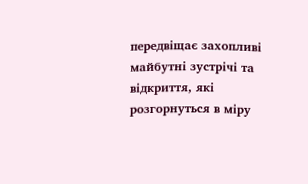передвіщає захопливі майбутні зустрічі та відкриття, які розгорнуться в міру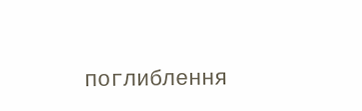поглиблення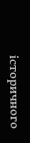історичного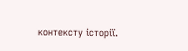контексту історії.